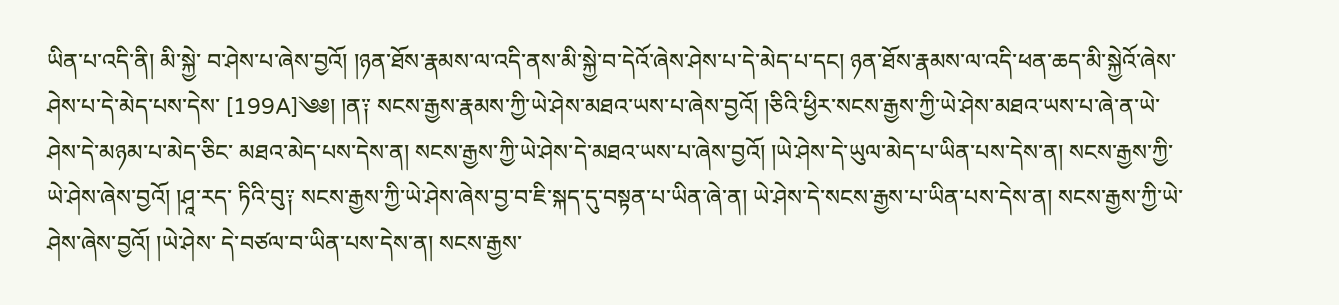ཡིན་པ་འདི་ནི། མི་སྐྱེ་ བ་ཤེས་པ་ཞེས་བྱའོ། །ཉན་ཐོས་རྣམས་ལ་འདི་ནས་མི་སྐྱེ་བ་དེའོ་ཞེས་ཤེས་པ་དེ་མེད་པ་དང། ཉན་ཐོས་རྣམས་ལ་འདི་ཕན་ཆད་མི་སྐྱེའོ་ཞེས་ཤེས་པ་དེ་མེད་པས་དེས་ [199A]༄༅། །ན༑ སངས་རྒྱས་རྣམས་ཀྱི་ཡེ་ཤེས་མཐའ་ཡས་པ་ཞེས་བྱའོ། །ཅིའི་ཕྱིར་སངས་རྒྱས་ཀྱི་ཡེ་ཤེས་མཐའ་ཡས་པ་ཞེ་ན་ཡེ་ཤེས་དེ་མཉམ་པ་མེད་ཅིང་ མཐའ་མེད་པས་དེས་ན། སངས་རྒྱས་ཀྱི་ཡེ་ཤེས་དེ་མཐའ་ཡས་པ་ཞེས་བྱའོ། །ཡེ་ཤེས་དེ་ཡུལ་མེད་པ་ཡིན་པས་དེས་ན། སངས་རྒྱས་ཀྱི་ཡེ་ཤེས་ཞེས་བྱའོ། །ཤཱ་རད་ ཏིའི་བུ༑ སངས་རྒྱས་ཀྱི་ཡེ་ཤེས་ཞེས་བྱ་བ་ཇི་སྐད་དུ་བསྟན་པ་ཡིན་ཞེ་ན། ཡེ་ཤེས་དེ་སངས་རྒྱས་པ་ཡིན་པས་དེས་ན། སངས་རྒྱས་ཀྱི་ཡེ་ཤེས་ཞེས་བྱའོ། །ཡེ་ཤེས་ དེ་བཙལ་བ་ཡིན་པས་དེས་ན། སངས་རྒྱས་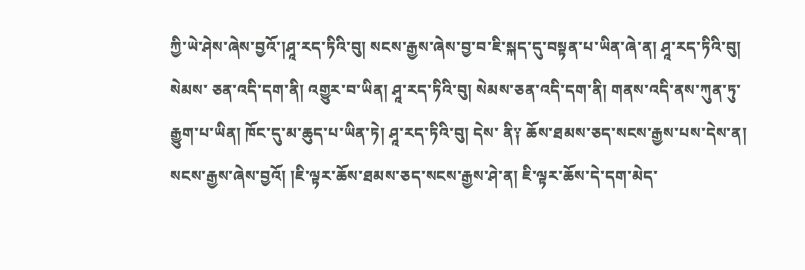ཀྱི་ཡེ་ཤེས་ཞེས་བྱའོ་།ཤཱ་རད་ཏིའི་བུ། སངས་རྒྱས་ཞེས་བྱ་བ་ཇི་སྐད་དུ་བསྟན་པ་ཡིན་ཞེ་ན། ཤཱ་རད་ཏིའི་བུ། སེམས་ ཅན་འདི་དག་ནི། འགྱུར་བ་ཡིན། ཤཱ་རད་ཏིའི་བུ། སེམས་ཅན་འདི་དག་ནི། གནས་འདི་ནས་ཀུན་ཏུ་རྒྱུག་པ་ཡིན། ཁོང་དུ་མ་ཆུད་པ་ཡིན་ཏེ། ཤཱ་རད་ཏིའི་བུ། དེས་ ནི༑ ཆོས་ཐམས་ཅད་སངས་རྒྱས་པས་དེས་ན། སངས་རྒྱས་ཞེས་བྱའོ། །ཇི་ལྟར་ཆོས་ཐམས་ཅད་སངས་རྒྱས་ཤེ་ན། ཇི་ལྟར་ཆོས་དེ་དག་མེད་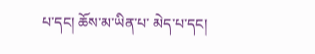པ་དང། ཆོས་མ་ཡིན་པ་ མེད་པ་དང།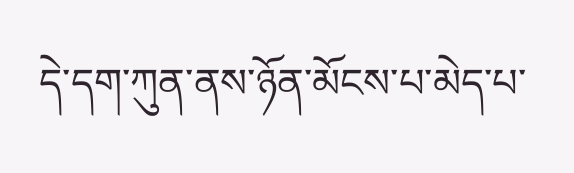དེ་དག་ཀུན་ནས་ཉོན་མོངས་པ་མེད་པ་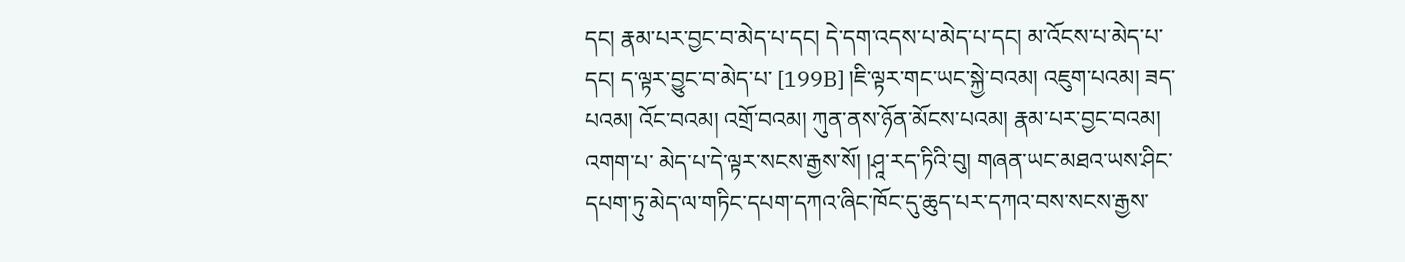དང། རྣམ་པར་བྱང་བ་མེད་པ་དང། དེ་དག་འདས་པ་མེད་པ་དང། མ་འོངས་པ་མེད་པ་དང། ད་ལྟར་བྱུང་བ་མེད་པ་ [199B] །ཇི་ལྟར་གང་ཡང་སྐྱེ་བའམ། འཇུག་པའམ། ཟད་པའམ། འོང་བའམ། འགྲོ་བའམ། ཀུན་ནས་ཉོན་མོངས་པའམ། རྣམ་པར་བྱང་བའམ། འགག་པ་ མེད་པ་དེ་ལྟར་སངས་རྒྱས་སོ། །ཤཱ་རད་ཏིའི་བུ། གཞན་ཡང་མཐའ་ཡས་ཤིང་དཔག་ཏུ་མེད་ལ་གཏིང་དཔག་དཀའ་ཞིང་ཁོང་དུ་ཆུད་པར་དཀའ་བས་སངས་རྒྱས་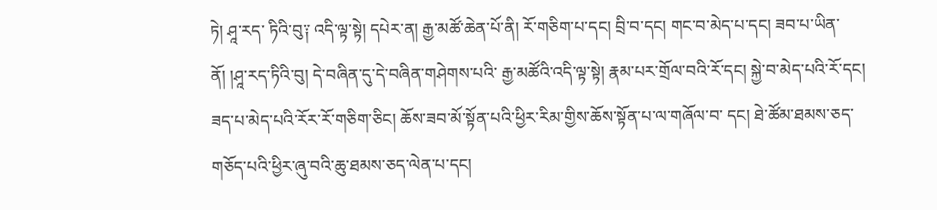ཏེ། ཤཱ་རད་ ཏིའི་བུ༑ འདི་ལྟ་སྟེ། དཔེར་ན། རྒྱ་མཚོ་ཆེན་པོ་ནི། རོ་གཅིག་པ་དང། བྲི་བ་དང། གང་བ་མེད་པ་དང། ཟབ་པ་ཡིན་ནོ། །ཤཱ་རད་ཏིའི་བུ། དེ་བཞིན་དུ་དེ་བཞིན་གཤེགས་པའི་ རྒྱ་མཚོའི་འདི་ལྟ་སྟེ། རྣམ་པར་གྲོལ་བའི་རོ་དང། སྐྱེ་བ་མེད་པའི་རོ་དང། ཟད་པ་མེད་པའི་རོར་རོ་གཅིག་ཅིང། ཆོས་ཟབ་མོ་སྟོན་པའི་ཕྱིར་རིམ་གྱིས་ཆོས་སྟོན་པ་ལ་གཞོལ་བ་ དང། ཐེ་ཚོམ་ཐམས་ཅད་གཅོད་པའི་ཕྱིར་ཞུ་བའི་ཆུ་ཐམས་ཅད་ལེན་པ་དང།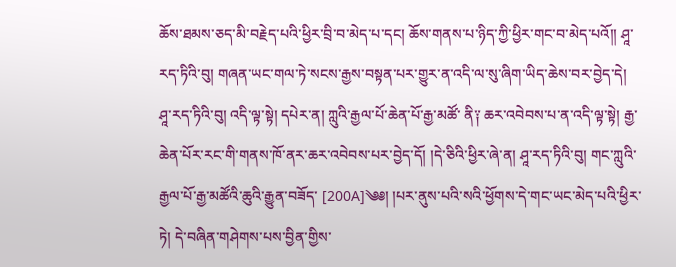ཆོས་ཐམས་ཅད་མི་བརྗེད་པའི་ཕྱིར་བྲི་བ་མེད་པ་དང། ཆོས་གནས་པ་ཉིད་ཀྱི་ཕྱིར་གང་བ་མེད་པའོ།། ཤཱ་རད་ཏིའི་བུ། གཞན་ཡང་གལ་ཏེ་སངས་རྒྱས་བསྟན་པར་གྱུར་ན་འདི་ལ་སུ་ཞིག་ཡིད་ཆེས་བར་བྱེད་དེ། ཤཱ་རད་ཏིའི་བུ། འདི་ལྟ་སྟེ། དཔེར་ན། ཀླུའི་རྒྱལ་པོ་ཆེན་པོ་རྒྱ་མཚོ་ ནི༑ ཆར་འབེབས་པ་ན་འདི་ལྟ་སྟེ། རྒྱ་ཆེན་པོར་རང་གི་གནས་ཁོ་ནར་ཆར་འབེབས་པར་བྱེད་དོ། །དེ་ཅིའི་ཕྱིར་ཞེ་ན། ཤཱ་རད་ཏིའི་བུ། གང་ཀླུའི་རྒྱལ་པོ་རྒྱ་མཚོའི་ཆུའི་རྒྱུན་བཟོད་ [200A]༄༅། །པར་ནུས་པའི་སའི་ཕྱོགས་དེ་གང་ཡང་མེད་པའི་ཕྱིར་ཏེ། དེ་བཞིན་གཤེགས་པས་བྱིན་གྱིས་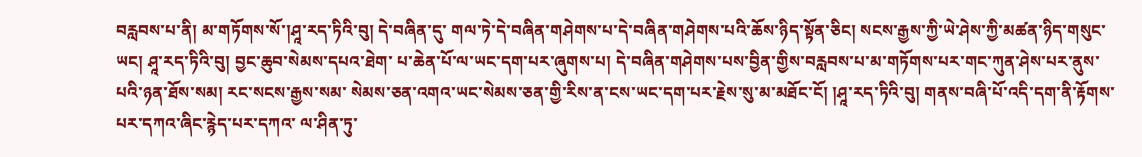བརླབས་པ་ནི། མ་གཏོགས་སོ་།ཤཱ་རད་ཏིའི་བུ། དེ་བཞིན་དུ་ གལ་ཏེ་དེ་བཞིན་གཤེགས་པ་དེ་བཞིན་གཤེགས་པའི་ཆོས་ཉིད་སྟོན་ཅིང། སངས་རྒྱས་ཀྱི་ཡེ་ཤེས་ཀྱི་མཚན་ཉིད་གསུང་ཡང། ཤཱ་རད་ཏིའི་བུ། བྱང་ཆུབ་སེམས་དཔའ་ཐེག་ པ་ཆེན་པོ་ལ་ཡང་དག་པར་ཞུགས་པ། དེ་བཞིན་གཤེགས་པས་བྱིན་གྱིས་བརླབས་པ་མ་གཏོགས་པར་གང་ཀུན་ཤེས་པར་ནུས་པའི་ཉན་ཐོས་སམ། རང་སངས་རྒྱས་སམ་ སེམས་ཅན་འགའ་ཡང་སེམས་ཅན་གྱི་རིས་ན་ངས་ཡང་དག་པར་རྗེས་སུ་མ་མཐོང་ངོ། །ཤཱ་རད་ཏིའི་བུ། གནས་བཞི་པོ་འདི་དག་ནི་རྟོགས་པར་དཀའ་ཞིང་རྙེད་པར་དཀའ་ ལ་ཤིན་ཏུ་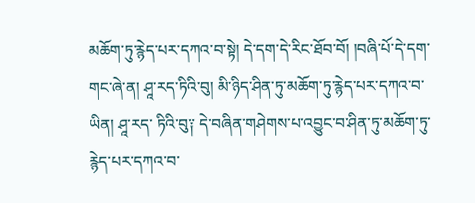མཆོག་ཏུ་རྙེད་པར་དཀའ་བ་སྟེ། དེ་དག་དེ་རིང་ཐོབ་བོ། །བཞི་པོ་དེ་དག་གང་ཞེ་ན། ཤཱ་རད་ཏིའི་བུ། མི་ཉིད་ཤིན་ཏུ་མཆོག་ཏུ་རྙེད་པར་དཀའ་བ་ཡིན། ཤཱ་རད་ ཏིའི་བུ༑ དེ་བཞིན་གཤེགས་པ་འབྱུང་བ་ཤིན་ཏུ་མཆོག་ཏུ་རྙེད་པར་དཀའ་བ་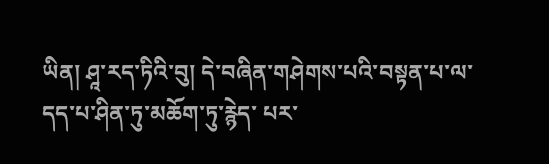ཡིན། ཤཱ་རད་ཏིའི་བུ། དེ་བཞིན་གཤེགས་པའི་བསྟན་པ་ལ་དད་པ་ཤིན་ཏུ་མཆོག་ཏུ་རྙེད་ པར་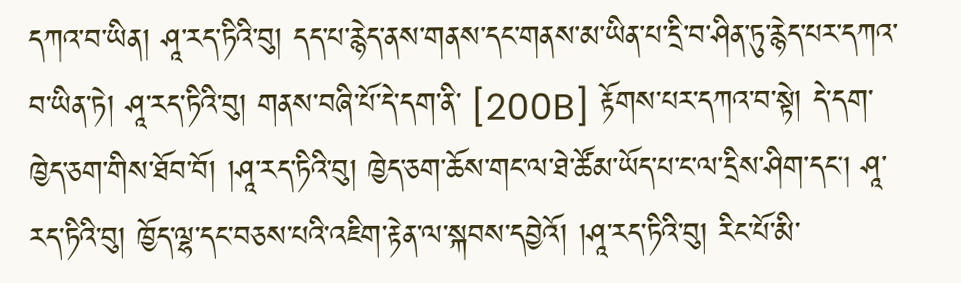དཀའ་བ་ཡིན། ཤཱ་རད་ཏིའི་བུ། དད་པ་རྙེད་ནས་གནས་དང་གནས་མ་ཡིན་པ་དྲི་བ་ཤིན་ཏུ་རྙེད་པར་དཀའ་བ་ཡིན་ཏེ། ཤཱ་རད་ཏིའི་བུ། གནས་བཞི་པོ་དེ་དག་ནི་ [200B] རྟོགས་པར་དཀའ་བ་སྟེ། དེ་དག་ཁྱེད་ཅག་གིས་ཐོབ་བོ། །ཤཱ་རད་ཏིའི་བུ། ཁྱེད་ཅག་ཆོས་གང་ལ་ཐེ་ཚོམ་ཡོད་པ་ང་ལ་དྲིས་ཤིག་དང། ཤཱ་ རད་ཏིའི་བུ། ཁྱོད་ལྷ་དང་བཅས་པའི་འཇིག་རྟེན་ལ་སྐབས་དབྱེའོ། །ཤཱ་རད་ཏིའི་བུ། རིང་པོ་མི་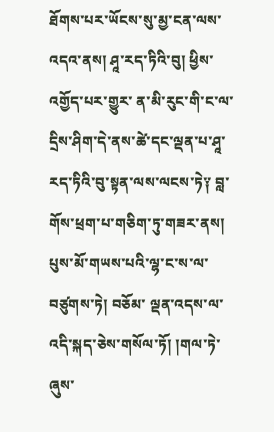ཐོགས་པར་ཡོངས་སུ་མྱ་ངན་ལས་འདའ་ནས། ཤཱ་རད་ཏིའི་བུ། ཕྱིས་འགྱོད་པར་གྱུར་ ན་མི་རུང་གི་ང་ལ་དྲིས་ཤིག་དེ་ནས་ཚེ་དང་ལྡན་པ་ཤཱ་རད་ཏིའི་བུ་སྟན་ལས་ལངས་ཏེ༑ བླ་གོས་ཕྲག་པ་གཅིག་ཏུ་གཟར་ནས། པུས་མོ་གཡས་པའི་ལྷ་ང་ས་ལ་བཙུགས་ཏེ། བཅོམ་ ལྡན་འདས་ལ་འདི་སྐད་ཅེས་གསོལ་ཏོ། །གལ་ཏེ་ཞུས་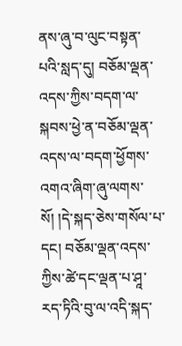ནས་ཞུ་བ་ལུང་བསྟན་པའི་སླད་དུ། བཅོམ་ལྡན་འདས་ཀྱིས་བདག་ལ་སྐབས་ཕྱེ་ན་བཅོམ་ལྡན་འདས་ལ་བདག་ཕྱོགས་ འགའ་ཞིག་ཞུ་ལགས་སོ། །དེ་སྐད་ཅེས་གསོལ་པ་དང། བཅོམ་ལྡན་འདས་ཀྱིས་ཚེ་དང་ལྡན་པ་ཤཱ་རད་ཏིའི་བུ་ལ་འདི་སྐད་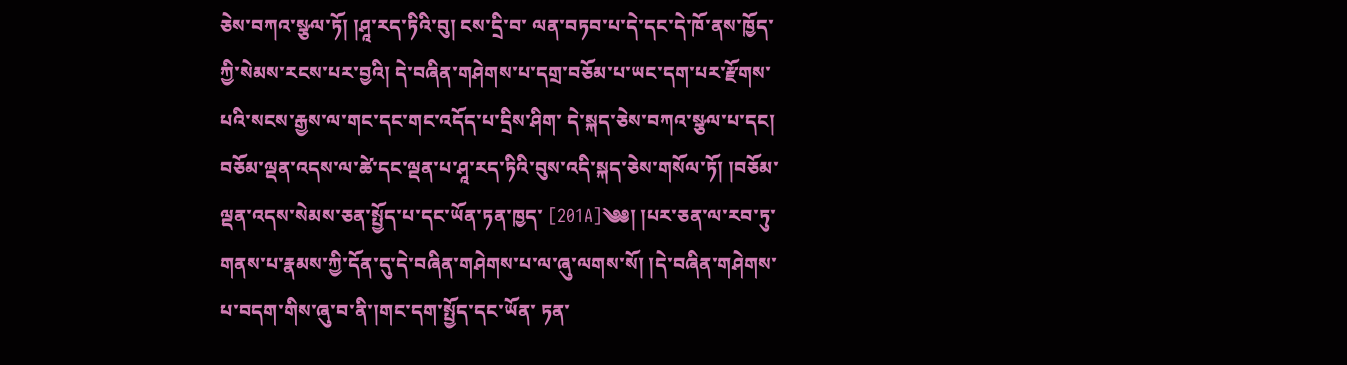ཅེས་བཀའ་སྩལ་ཏོ། །ཤཱ་རད་ཏིའི་བུ། ངས་དྲི་བ་ ལན་བཏབ་པ་དེ་དང་དེ་ཁོ་ནས་ཁྱོད་ཀྱི་སེམས་རངས་པར་བྱའི། དེ་བཞིན་གཤེགས་པ་དགྲ་བཅོམ་པ་ཡང་དག་པར་རྫོགས་པའི་སངས་རྒྱས་ལ་གང་དང་གང་འདོད་པ་དྲིས་ཤིག་ དེ་སྐད་ཅེས་བཀའ་སྩལ་པ་དང། བཅོམ་ལྡན་འདས་ལ་ཚེ་དང་ལྡན་པ་ཤཱ་རད་ཏིའི་བུས་འདི་སྐད་ཅེས་གསོལ་ཏོ། །བཅོམ་ལྡན་འདས་སེམས་ཅན་སྤྱོད་པ་དང་ཡོན་ཏན་ཁྱད་ [201A]༄༅། །པར་ཅན་ལ་རབ་ཏུ་གནས་པ་རྣམས་ཀྱི་དོན་དུ་དེ་བཞིན་གཤེགས་པ་ལ་ཞུ་ལགས་སོ། །དེ་བཞིན་གཤེགས་པ་བདག་གིས་ཞུ་བ་ནི་།གང་དག་སྤྱོད་དང་ཡོན་ ཏན་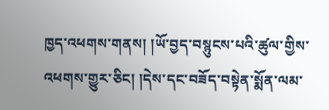ཁྱད་འཕགས་གནས། །ཡོ་བྱད་བསྙུངས་པའི་ཚུལ་གྱིས་འཕགས་གྱུར་ཅིང། །དེས་དང་བཟོད་བསྟེན་སྨོན་ལམ་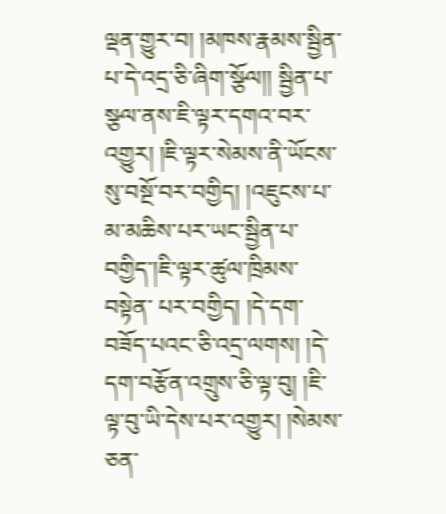ལྡན་གྱུར་བ། །མཁས་རྣམས་སྦྱིན་པ་དེ་འདྲ་ཅི་ཞིག་སྩོལ།། སྦྱིན་པ་སྩལ་ནས་ཇི་ལྟར་དགའ་བར་འགྱུར། །ཇི་ལྟར་སེམས་ནི་ཡོངས་སུ་བསྔོ་བར་བགྱིད། །འཇུངས་པ་མ་མཆིས་པར་ཡང་སྦྱིན་པ་བགྱིད་།ཇི་ལྟར་ཚུལ་ཁྲིམས་བསྟེན་ པར་བགྱིད། །དེ་དག་བཟོད་པའང་ཅི་འདྲ་ལགས། །དེ་དག་བརྩོན་འགྲུས་ཅི་ལྟ་བུ། །ཇི་ལྟ་བུ་ཡི་དེས་པར་འགྱུར། །སེམས་ཅན་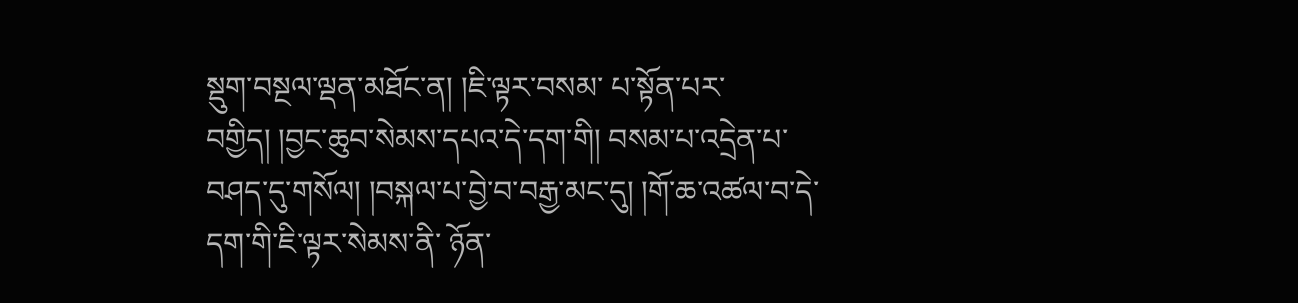སྡུག་བསྔལ་ལྡན་མཐོང་ན། །ཇི་ལྟར་བསམ་ པ་སྟོན་པར་བགྱིད། །བྱང་ཆུབ་སེམས་དཔའ་དེ་དག་གི། བསམ་པ་འདྲེན་པ་བཤད་དུ་གསོལ། །བསྐལ་པ་བྱེ་བ་བརྒྱ་མང་དུ། །གོ་ཆ་འཚལ་བ་དེ་དག་གི་ཇི་ལྟར་སེམས་ནི་ ཉོན་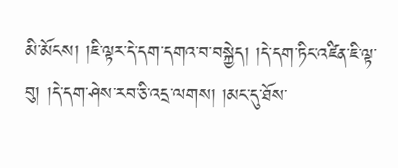མི་མོངས། །ཇི་ལྟར་དེ་དག་དགའ་བ་བསྐྱེད། །དེ་དག་ཏིང་འཛིན་ཇི་ལྟ་བུ། །དེ་དག་ཤེས་རབ་ཅི་འདྲ་ལགས། །མང་དུ་ཐོས་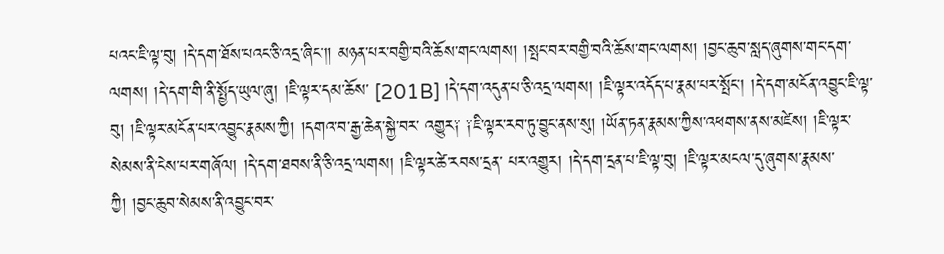པའང་ཇི་ལྟ་བུ། །དེ་དག་ཐོས་པའང་ཅི་འདྲ་ཞིང།། མཉན་པར་བགྱི་བའི་ཆོས་གང་ལགས། །སྤང་བར་བགྱི་བའི་ཆོས་གང་ལགས། །བྱང་ཆུབ་སླད་ཞུགས་གང་དག་ལགས། །དེ་དག་གི་ནི་སྤྱོད་ཡུལ་ཞུ། །ཇི་ལྟར་དམ་ཆོས་ [201B] །དེ་དག་འདུན་པ་ཅི་འདྲ་ལགས། །ཇི་ལྟར་འདོད་པ་རྣམ་པར་སྤོང། །དེ་དག་མངོན་འབྱུང་ཇི་ལྟ་བུ། །ཇི་ལྟར་མངོན་པར་འབྱུང་རྣམས་ཀྱི། །དགའ་བ་རྒྱ་ཆེན་སྐྱེ་བར་ འགྱུར༑ ༑ཇི་ལྟར་རབ་ཏུ་བྱུང་ནས་སུ། །ཡོན་ཏན་རྣམས་ཀྱིས་འཕགས་ནས་མཛེས། །ཇི་ལྟར་སེམས་ནི་ངེས་པར་གཞོལ། །དེ་དག་ཐབས་ནི་ཅི་འདྲ་ལགས། །ཇི་ལྟར་ཚེ་རབས་དྲན་ པར་འགྱུར། །དེ་དག་དྲན་པ་ཇི་ལྟ་བུ། །ཇི་ལྟར་མངལ་དུ་ཞུགས་རྣམས་ཀྱི། །བྱང་ཆུབ་སེམས་ནི་འབྱུང་བར་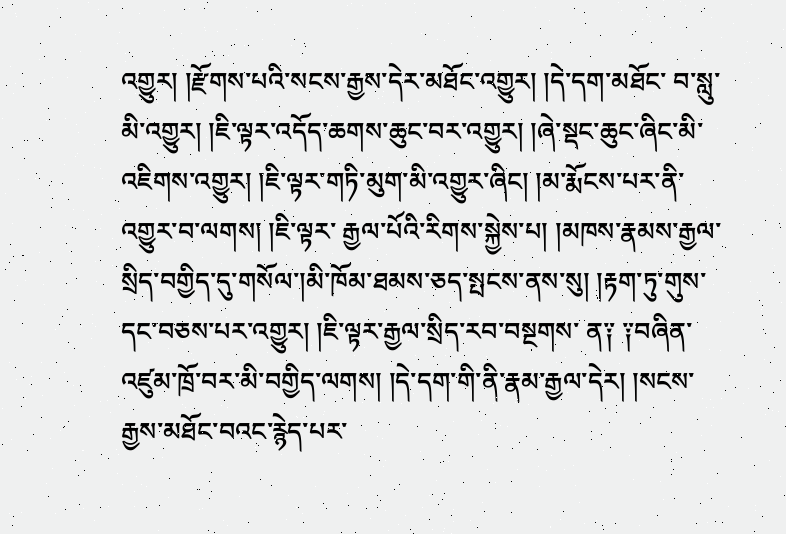འགྱུར། །རྫོགས་པའི་སངས་རྒྱས་དེར་མཐོང་འགྱུར། །དེ་དག་མཐོང་ བ་སླུ་མི་འགྱུར། །ཇི་ལྟར་འདོད་ཆགས་ཆུང་བར་འགྱུར། །ཞེ་སྡང་ཆུང་ཞིང་མི་འཇིགས་འགྱུར། །ཇི་ལྟར་གཏི་མུག་མི་འགྱུར་ཞིང། །མ་རྨོངས་པར་ནི་འགྱུར་བ་ལགས། །ཇི་ལྟར་ རྒྱལ་པོའི་རིགས་སྐྱེས་པ། །མཁས་རྣམས་རྒྱལ་སྲིད་བགྱིད་དུ་གསོལ་།མི་ཁོམ་ཐམས་ཅད་སྤངས་ནས་སུ། །རྟག་ཏུ་གུས་དང་བཅས་པར་འགྱུར། །ཇི་ལྟར་རྒྱལ་སྲིད་རབ་བསྔགས་ ན༑ ༑བཞིན་འཛུམ་ཁྲོ་བར་མི་བགྱིད་ལགས། །དེ་དག་གི་ནི་རྣམ་རྒྱལ་དེར། །སངས་རྒྱས་མཐོང་བའང་རྙེད་པར་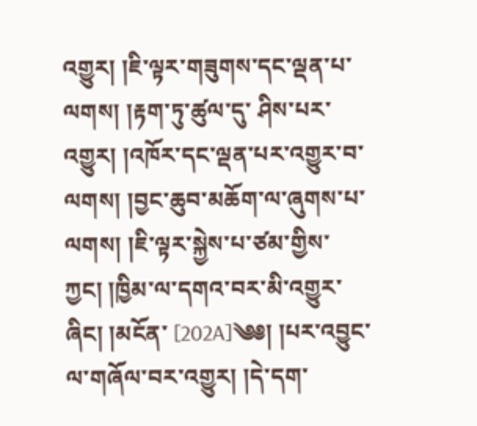འགྱུར། །ཇི་ལྟར་གཟུགས་དང་ལྡན་པ་ལགས། །རྟག་ཏུ་ཚུལ་དུ་ ཤིས་པར་འགྱུར། །འཁོར་དང་ལྡན་པར་འགྱུར་བ་ལགས། །བྱང་ཆུབ་མཆོག་ལ་ཞུགས་པ་ལགས། །ཇི་ལྟར་སྐྱེས་པ་ཙམ་གྱིས་ཀྱང། །ཁྱིམ་ལ་དགའ་བར་མི་འགྱུར་ཞིང། །མངོན་ [202A]༄༅། །པར་འབྱུང་ལ་གཞོལ་བར་འགྱུར། །དེ་དག་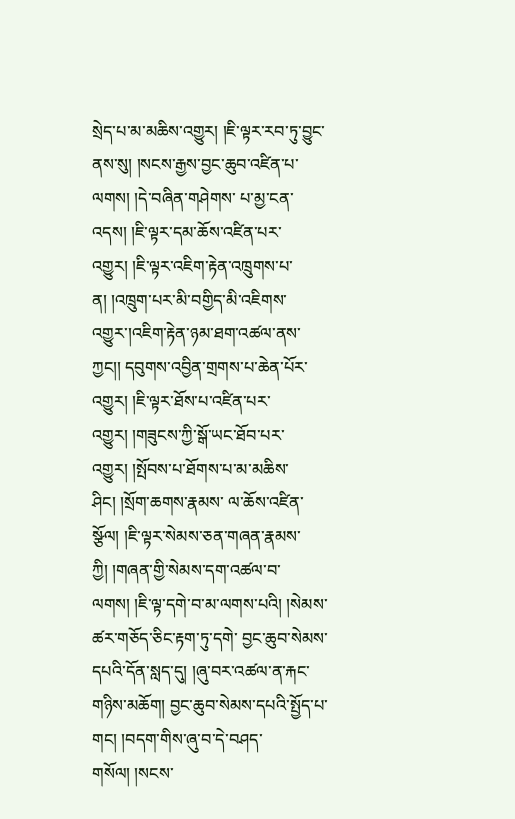སྲེད་པ་མ་མཆིས་འགྱུར། །ཇི་ལྟར་རབ་ཏུ་བྱུང་ནས་སུ། །སངས་རྒྱས་བྱང་ཆུབ་འཛིན་པ་ལགས། །དེ་བཞིན་གཤེགས་ པ་མྱ་ངན་འདས། །ཇི་ལྟར་དམ་ཆོས་འཛིན་པར་འགྱུར། །ཇི་ལྟར་འཇིག་རྟེན་འཁྲུགས་པ་ན། །འཁྲུག་པར་མི་བགྱིད་མི་འཇིགས་འགྱུར་།འཇིག་རྟེན་ཉམ་ཐག་འཚལ་ནས་ཀྱང།། དབུགས་འབྱིན་གྲགས་པ་ཆེན་པོར་འགྱུར། །ཇི་ལྟར་ཐོས་པ་འཛིན་པར་འགྱུར། །གཟུངས་ཀྱི་སྒོ་ཡང་ཐོབ་པར་འགྱུར། །སྤོབས་པ་ཐོགས་པ་མ་མཆིས་ཤིང། །སྲོག་ཆགས་རྣམས་ ལ་ཆོས་འཛིན་སྩོལ། །ཇི་ལྟར་སེམས་ཅན་གཞན་རྣམས་ཀྱི། །གཞན་གྱི་སེམས་དག་འཚལ་བ་ལགས། །ཇི་ལྟ་དགེ་བ་མ་ལགས་པའི། །སེམས་ཚར་གཅོད་ཅིང་རྟག་ཏུ་དགེ་ བྱང་ཆུབ་སེམས་དཔའི་དོན་སླད་དུ། །ཞུ་བར་འཚལ་ན་རྐང་གཉིས་མཆོག། བྱང་ཆུབ་སེམས་དཔའི་སྤྱོད་པ་གང། །བདག་གིས་ཞུ་བ་དེ་བཤད་གསོལ། །སངས་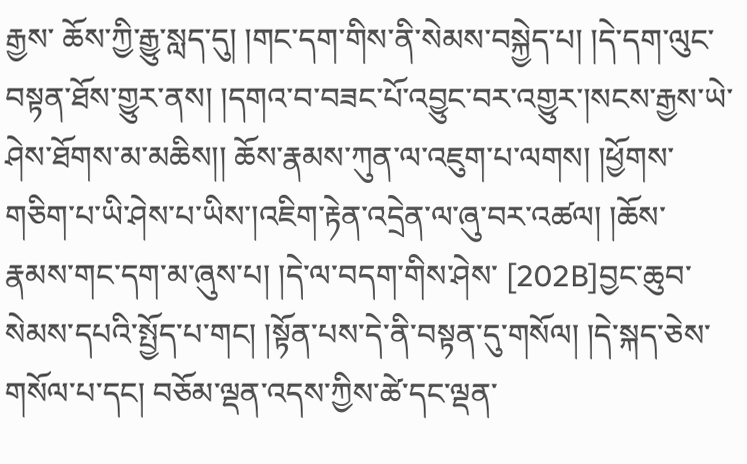རྒྱས་ ཆོས་ཀྱི་རྒྱུ་སླད་དུ། །གང་དག་གིས་ནི་སེམས་བསྐྱེད་པ། །དེ་དག་ལུང་བསྟན་ཐོས་གྱུར་ནས། །དགའ་བ་བཟང་པོ་འབྱུང་བར་འགྱུར་།སངས་རྒྱས་ཡེ་ཤེས་ཐོགས་མ་མཆིས།། ཆོས་རྣམས་ཀུན་ལ་འཇུག་པ་ལགས། །ཕྱོགས་གཅིག་པ་ཡི་ཤེས་པ་ཡིས་།འཇིག་རྟེན་འདྲེན་ལ་ཞུ་བར་འཚལ། །ཆོས་རྣམས་གང་དག་མ་ཞུས་པ། །དེ་ལ་བདག་གིས་ཤེས་ [202B]བྱང་ཆུབ་སེམས་དཔའི་སྤྱོད་པ་གང། །སྟོན་པས་དེ་ནི་བསྟན་དུ་གསོལ། །དེ་སྐད་ཅེས་གསོལ་པ་དང། བཅོམ་ལྡན་འདས་ཀྱིས་ཚེ་དང་ལྡན་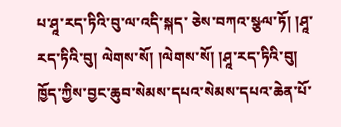པ་ཤཱ་རད་ཏིའི་བུ་ལ་འདི་སྐད་ ཅེས་བཀའ་སྩལ་ཏོ། །ཤཱ་རད་ཏིའི་བུ། ལེགས་སོ། །ལེགས་སོ། །ཤཱ་རད་ཏིའི་བུ། ཁྱོད་ཀྱིས་བྱང་ཆུབ་སེམས་དཔའ་སེམས་དཔའ་ཆེན་པོ་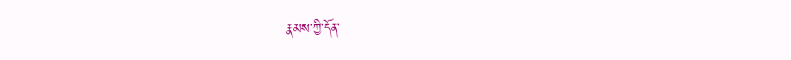རྣམས་ཀྱི་དོན་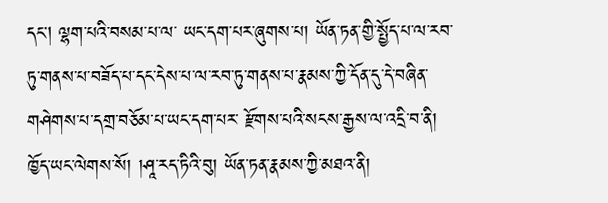དང། ལྷག་པའི་བསམ་པ་ལ་ ཡང་དག་པར་ཞུགས་པ། ཡོན་ཏན་གྱི་སྤྱོད་པ་ལ་རབ་ཏུ་གནས་པ་བཟོད་པ་དང་དེས་པ་ལ་རབ་ཏུ་གནས་པ་རྣམས་ཀྱི་དོན་དུ་དེ་བཞིན་གཤེགས་པ་དགྲ་བཅོམ་པ་ཡང་དག་པར་ རྫོགས་པའི་སངས་རྒྱས་ལ་འདྲི་བ་ནི། ཁྱོད་ཡང་ལེགས་སོ། །ཤཱ་རད་ཏིའི་བུ། ཡོན་ཏན་རྣམས་ཀྱི་མཐའ་ནི།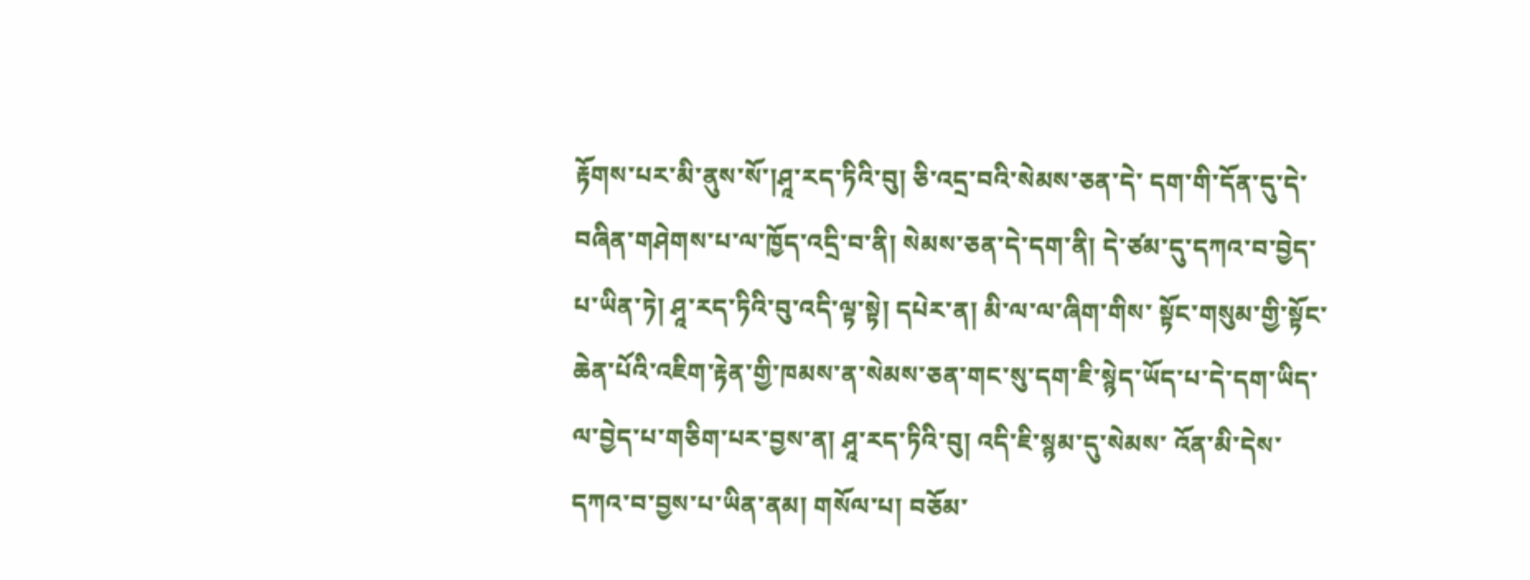རྟོགས་པར་མི་ནུས་སོ་།ཤཱ་རད་ཏིའི་བུ། ཅི་འདྲ་བའི་སེམས་ཅན་དེ་ དག་གི་དོན་དུ་དེ་བཞིན་གཤེགས་པ་ལ་ཁྱོད་འདྲི་བ་ནི། སེམས་ཅན་དེ་དག་ནི། དེ་ཙམ་དུ་དཀའ་བ་བྱེད་པ་ཡིན་ཏེ། ཤཱ་རད་ཏིའི་བུ་འདི་ལྟ་སྟེ། དཔེར་ན། མི་ལ་ལ་ཞིག་གིས་ སྟོང་གསུམ་གྱི་སྟོང་ཆེན་པོའི་འཇིག་རྟེན་གྱི་ཁམས་ན་སེམས་ཅན་གང་སུ་དག་ཇི་སྙེད་ཡོད་པ་དེ་དག་ཡིད་ལ་བྱེད་པ་གཅིག་པར་བྱས་ན། ཤཱ་རད་ཏིའི་བུ། འདི་ཇི་སྙམ་དུ་སེམས་ འོན་མི་དེས་དཀའ་བ་བྱས་པ་ཡིན་ནམ། གསོལ་པ། བཅོམ་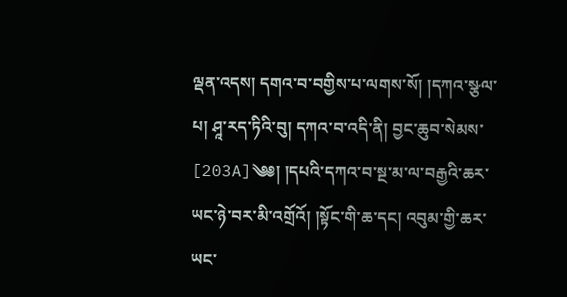ལྡན་འདས། དགའ་བ་བགྱིས་པ་ལགས་སོ། །དཀའ་སྩལ་པ། ཤཱ་རད་ཏིའི་བུ། དཀའ་བ་འདི་ནི། བྱང་ཆུབ་སེམས་ [203A]༄༅། །དཔའི་དཀའ་བ་སྔ་མ་ལ་བརྒྱའི་ཆར་ཡང་ཉེ་བར་མི་འགྲོའོ། །སྟོང་གི་ཆ་དང། འབུམ་གྱི་ཆར་ཡང་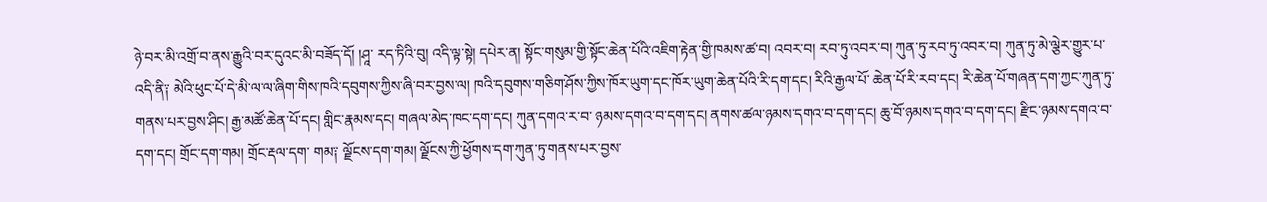ཉེ་བར་མི་འགྲོ་བ་ནས་རྒྱུའི་བར་དུའང་མི་བཟོད་དོ། །ཤཱ་ རད་ཏིའི་བུ། འདི་ལྟ་སྟེ། དཔེར་ན། སྟོང་གསུམ་གྱི་སྟོང་ཆེན་པོའི་འཇིག་རྟེན་གྱི་ཁམས་ཚ་བ། འབར་བ། རབ་ཏུ་འབར་བ། ཀུན་ཏུ་རབ་ཏུ་འབར་བ། ཀུན་ཏུ་མེ་ལྕེར་གྱུར་པ་ འདི་ནི༑ མེའི་ཕུང་པོ་དེ་མི་ལ་ལ་ཞིག་གིས་ཁའི་དབུགས་ཀྱིས་ཞི་བར་བྱས་ལ། ཁའི་དབུགས་གཅིག་ཤོས་ཀྱིས་ཁོར་ཡུག་དང་ཁོར་ཡུག་ཆེན་པོའི་རི་དག་དང། རིའི་རྒྱལ་པོ་ ཆེན་པོ་རི་རབ་དང། རི་ཆེན་པོ་གཞན་དག་ཀྱང་ཀུན་ཏུ་གནས་པར་བྱས་ཤིང། རྒྱ་མཚོ་ཆེན་པོ་དང། གླིང་རྣམས་དང། གཞལ་མེད་ཁང་དག་དང། ཀུན་དགའ་ར་བ་ ཉམས་དགའ་བ་དག་དང། ནགས་ཚལ་ཉམས་དགའ་བ་དག་དང། ཆུ་བོ་ཉམས་དགའ་བ་དག་དང། རྫིང་ཉམས་དགའ་བ་དག་དང། གྲོང་དག་གམ། གྲོང་རྡལ་དག་ གམ༑ ལྗོངས་དག་གམ། ལྗོངས་ཀྱི་ཕྱོགས་དག་ཀུན་ཏུ་གནས་པར་བྱས་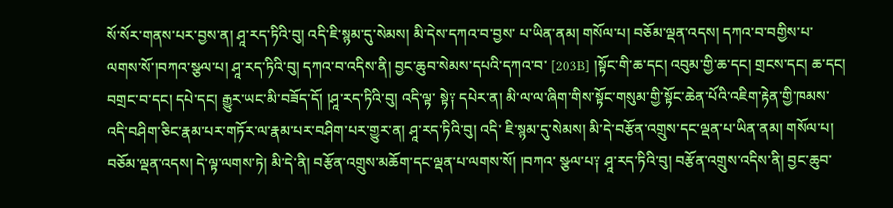སོ་སོར་གནས་པར་བྱས་ན། ཤཱ་རད་ཏིའི་བུ། འདི་ཇི་སྙམ་དུ་སེམས། མི་དེས་དཀའ་བ་བྱས་ པ་ཡིན་ནམ། གསོལ་པ། བཅོམ་ལྡན་འདས། དཀའ་བ་བགྱིས་པ་ལགས་སོ་།བཀའ་སྩལ་པ། ཤཱ་རད་ཏིའི་བུ། དཀའ་བ་འདིས་ནི། བྱང་ཆུབ་སེམས་དཔའི་དཀའ་བ་ [203B] །སྟོང་གི་ཆ་དང། འབུམ་གྱི་ཆ་དང། གྲངས་དང། ཆ་དང། བགྲང་བ་དང། དཔེ་དང། རྒྱུར་ཡང་མི་བཟོད་དོ། །ཤཱ་རད་ཏིའི་བུ། འདི་ལྟ་ སྟེ༑ དཔེར་ན། མི་ལ་ལ་ཞིག་གིས་སྟོང་གསུམ་གྱི་སྟོང་ཆེན་པོའི་འཇིག་རྟེན་གྱི་ཁམས་འདི་བཤིག་ཅིང་རྣམ་པར་གཏོར་ལ་རྣམ་པར་བཤིག་པར་གྱུར་ན། ཤཱ་རད་ཏིའི་བུ། འདི་ ཇི་སྙམ་དུ་སེམས། མི་དེ་བརྩོན་འགྲུས་དང་ལྡན་པ་ཡིན་ནམ། གསོལ་པ། བཅོམ་ལྡན་འདས། དེ་ལྟ་ལགས་ཏེ། མི་དེ་ནི། བརྩོན་འགྲུས་མཆོག་དང་ལྡན་པ་ལགས་སོ། །བཀའ་ སྩལ་པ༑ ཤཱ་རད་ཏིའི་བུ། བརྩོན་འགྲུས་འདིས་ནི། བྱང་ཆུབ་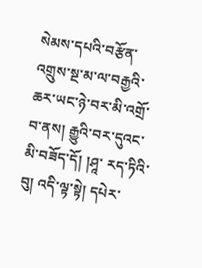སེམས་དཔའི་བརྩོན་འགྲུས་སྔ་མ་ལ་བརྒྱའི་ཆར་ཡང་ཉེ་བར་མི་འགྲོ་བ་ནས། རྒྱུའི་བར་དུའང་མི་བཟོད་དོ། །ཤཱ་ རད་ཏིའི་བུ། འདི་ལྟ་སྟེ། དཔེར་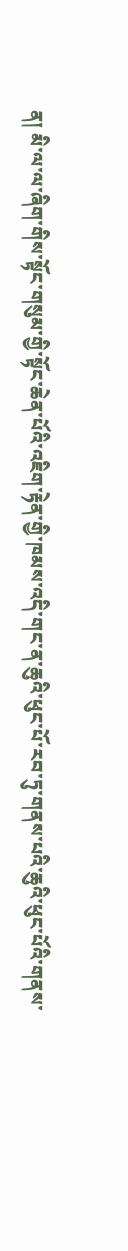ན། མི་ལ་ལ་ཞིག་གིས་སྟོང་གསུམ་གྱི་སྟོང་ཆེན་པོའི་འཇིག་རྟེན་གྱི་ཁམས་འདི་གང་ན་ཆུའི་ཕུང་པོ་རབ་ཏུ་གནས་པའི་ཆུའི་ཕུང་པོའི་གནས་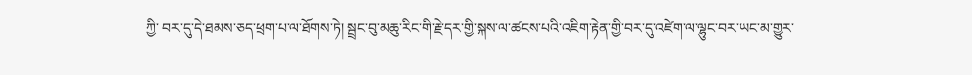ཀྱི་ བར་དུ་དེ་ཐམས་ཅད་ཕྲག་པ་ལ་ཐོགས་ཏེ། སྦྲང་བུ་མཆུ་རིང་གི་རྗེ་དར་གྱི་སྐས་ལ་ཚངས་པའི་འཇིག་རྟེན་གྱི་བར་དུ་འཛེག་ལ་ལྷུང་བར་ཡང་མ་གྱུར་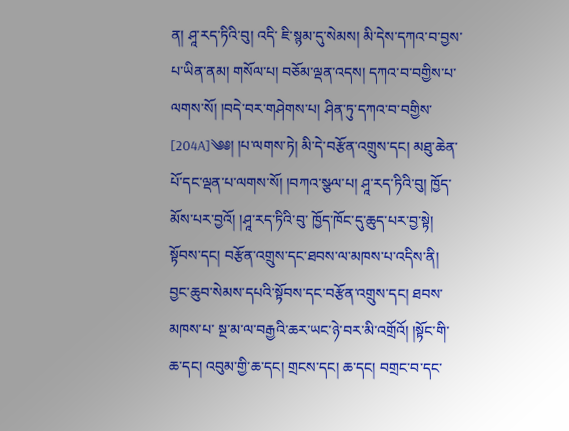ན། ཤཱ་རད་ཏིའི་བུ། འདི་ ཇི་སྙམ་དུ་སེམས། མི་དེས་དཀའ་བ་བྱས་པ་ཡིན་ནམ། གསོལ་པ། བཅོམ་ལྡན་འདས། དཀའ་བ་བགྱིས་པ་ལགས་སོ། །བདེ་བར་གཤེགས་པ། ཤིན་ཏུ་དཀའ་བ་བགྱིས་ [204A]༄༅། །པ་ལགས་ཏེ། མི་དེ་བརྩོན་འགྲུས་དང། མཐུ་ཆེན་པོ་དང་ལྡན་པ་ལགས་སོ། །བཀའ་སྩལ་པ། ཤཱ་རད་ཏིའི་བུ། ཁྱོད་མོས་པར་བྱའོ། །ཤཱ་རད་ཏིའི་བུ་ ཁྱོད་ཁོང་དུ་ཆུད་པར་བྱ་སྟེ། སྟོབས་དང། བརྩོན་འགྲུས་དང་ཐབས་ལ་མཁས་པ་འདིས་ནི། བྱང་ཆུབ་སེམས་དཔའི་སྟོབས་དང་བརྩོན་འགྲུས་དང། ཐབས་མཁས་པ་ སྔ་མ་ལ་བརྒྱའི་ཆར་ཡང་ཉེ་བར་མི་འགྲོའོ། །སྟོང་གི་ཆ་དང། འབུམ་གྱི་ཆ་དང། གྲངས་དང། ཆ་དང། བགྲང་བ་དང་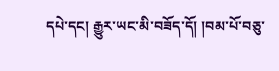དཔེ་དང། རྒྱུར་ཡང་མི་བཟོད་དོ། །བམ་པོ་བཅུ་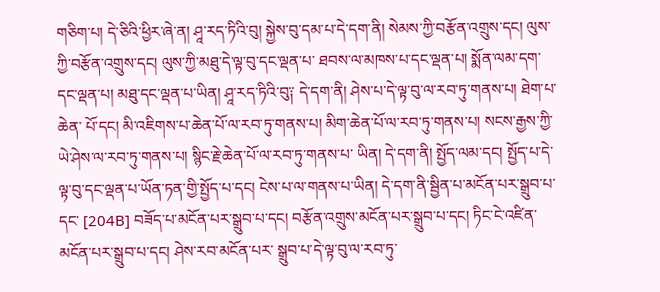གཅིག་པ། དེ་ཅིའི་ཕྱིར་ཞེ་ན། ཤཱ་རད་ཏིའི་བུ། སྐྱེས་བུ་དམ་པ་དེ་དག་ནི། སེམས་ཀྱི་བརྩོན་འགྲུས་དང། ལུས་ཀྱི་བརྩོན་འགྲུས་དང། ལུས་ཀྱི་མཐུ་དེ་ལྟ་བུ་དང་ལྡན་པ་ ཐབས་ལ་མཁས་པ་དང་ལྡན་པ། སྨོན་ལམ་དག་དང་ལྡན་པ། མཐུ་དང་ལྡན་པ་ཡིན། ཤཱ་རད་ཏིའི་བུ༑ དེ་དག་ནི། ཤེས་པ་དེ་ལྟ་བུ་ལ་རབ་ཏུ་གནས་པ། ཐེག་པ་ཆེན་ པོ་དང། མི་འཇིགས་པ་ཆེན་པོ་ལ་རབ་ཏུ་གནས་པ། མིག་ཆེན་པོ་ལ་རབ་ཏུ་གནས་པ། སངས་རྒྱས་ཀྱི་ཡེ་ཤེས་ལ་རབ་ཏུ་གནས་པ། སྙིང་རྗེ་ཆེན་པོ་ལ་རབ་ཏུ་གནས་པ་ ཡིན། དེ་དག་ནི། སྤྱོད་ལམ་དང། སྤྱོད་པ་དེ་ལྟ་བུ་དང་ལྡན་པ་ཡོན་ཏན་གྱི་སྤྱོད་པ་དང། ངེས་པ་ལ་གནས་པ་ཡིན། དེ་དག་ནི་སྦྱིན་པ་མངོན་པར་སྒྲུབ་པ་དང་ [204B] བཟོད་པ་མངོན་པར་སྒྲུབ་པ་དང། བརྩོན་འགྲུས་མངོན་པར་སྒྲུབ་པ་དང། ཏིང་ངེ་འཛིན་མངོན་པར་སྒྲུབ་པ་དང། ཤེས་རབ་མངོན་པར་ སྒྲུབ་པ་དེ་ལྟ་བུ་ལ་རབ་ཏུ་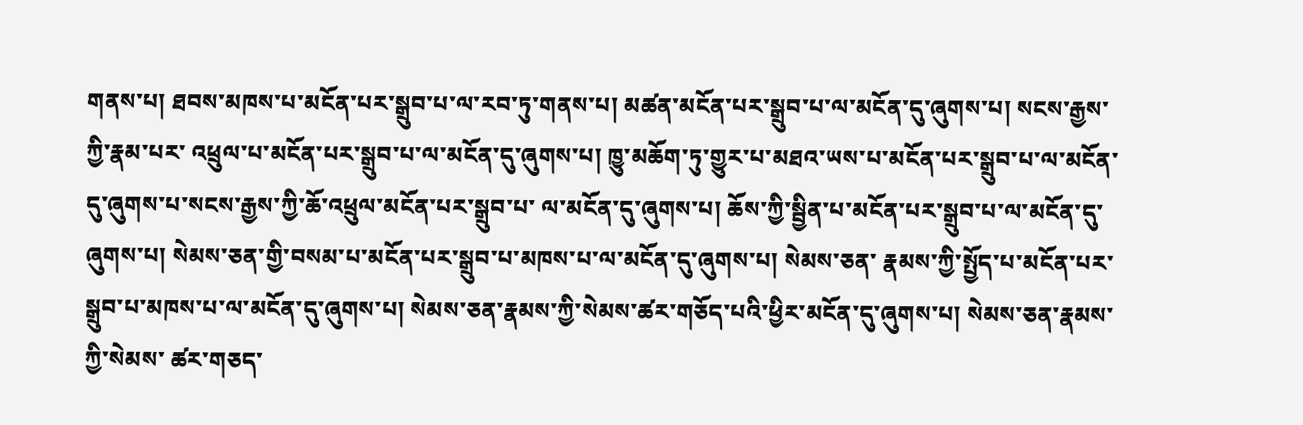གནས་པ། ཐབས་མཁས་པ་མངོན་པར་སྒྲུབ་པ་ལ་རབ་ཏུ་གནས་པ། མཚན་མངོན་པར་སྒྲུབ་པ་ལ་མངོན་དུ་ཞུགས་པ། སངས་རྒྱས་ཀྱི་རྣམ་པར་ འཕྲུལ་པ་མངོན་པར་སྒྲུབ་པ་ལ་མངོན་དུ་ཞུགས་པ། ཁྱུ་མཆོག་ཏུ་གྱུར་པ་མཐའ་ཡས་པ་མངོན་པར་སྒྲུབ་པ་ལ་མངོན་དུ་ཞུགས་པ་སངས་རྒྱས་ཀྱི་ཆོ་འཕྲུལ་མངོན་པར་སྒྲུབ་པ་ ལ་མངོན་དུ་ཞུགས་པ། ཆོས་ཀྱི་སྦྱིན་པ་མངོན་པར་སྒྲུབ་པ་ལ་མངོན་དུ་ཞུགས་པ། སེམས་ཅན་གྱི་བསམ་པ་མངོན་པར་སྒྲུབ་པ་མཁས་པ་ལ་མངོན་དུ་ཞུགས་པ། སེམས་ཅན་ རྣམས་ཀྱི་སྤྱོད་པ་མངོན་པར་སྒྲུབ་པ་མཁས་པ་ལ་མངོན་དུ་ཞུགས་པ། སེམས་ཅན་རྣམས་ཀྱི་སེམས་ཚར་གཅོད་པའི་ཕྱིར་མངོན་དུ་ཞུགས་པ། སེམས་ཅན་རྣམས་ཀྱི་སེམས་ ཚར་གཅད་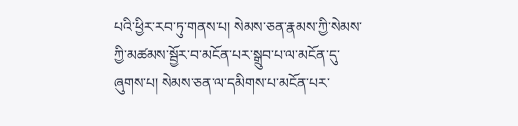པའི་ཕྱིར་རབ་ཏུ་གནས་པ། སེམས་ཅན་རྣམས་ཀྱི་སེམས་ཀྱི་མཚམས་སྦྱོར་བ་མངོན་པར་སྒྲུབ་པ་ལ་མངོན་དུ་ཞུགས་པ། སེམས་ཅན་ལ་དམིགས་པ་མངོན་པར་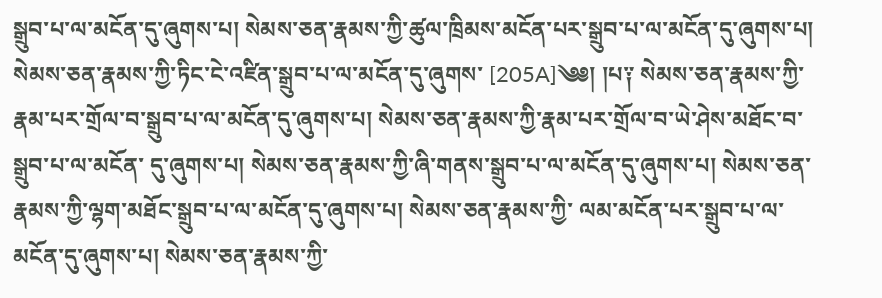སྒྲུབ་པ་ལ་མངོན་དུ་ཞུགས་པ། སེམས་ཅན་རྣམས་ཀྱི་ཚུལ་ཁྲིམས་མངོན་པར་སྒྲུབ་པ་ལ་མངོན་དུ་ཞུགས་པ། སེམས་ཅན་རྣམས་ཀྱི་ཏིང་ངེ་འཛིན་སྒྲུབ་པ་ལ་མངོན་དུ་ཞུགས་ [205A]༄༅། །པ༑ སེམས་ཅན་རྣམས་ཀྱི་རྣམ་པར་གྲོལ་བ་སྒྲུབ་པ་ལ་མངོན་དུ་ཞུགས་པ། སེམས་ཅན་རྣམས་ཀྱི་རྣམ་པར་གྲོལ་བ་ཡེ་ཤེས་མཐོང་བ་སྒྲུབ་པ་ལ་མངོན་ དུ་ཞུགས་པ། སེམས་ཅན་རྣམས་ཀྱི་ཞི་གནས་སྒྲུབ་པ་ལ་མངོན་དུ་ཞུགས་པ། སེམས་ཅན་རྣམས་ཀྱི་ལྷག་མཐོང་སྒྲུབ་པ་ལ་མངོན་དུ་ཞུགས་པ། སེམས་ཅན་རྣམས་ཀྱི་ ལམ་མངོན་པར་སྒྲུབ་པ་ལ་མངོན་དུ་ཞུགས་པ། སེམས་ཅན་རྣམས་ཀྱི་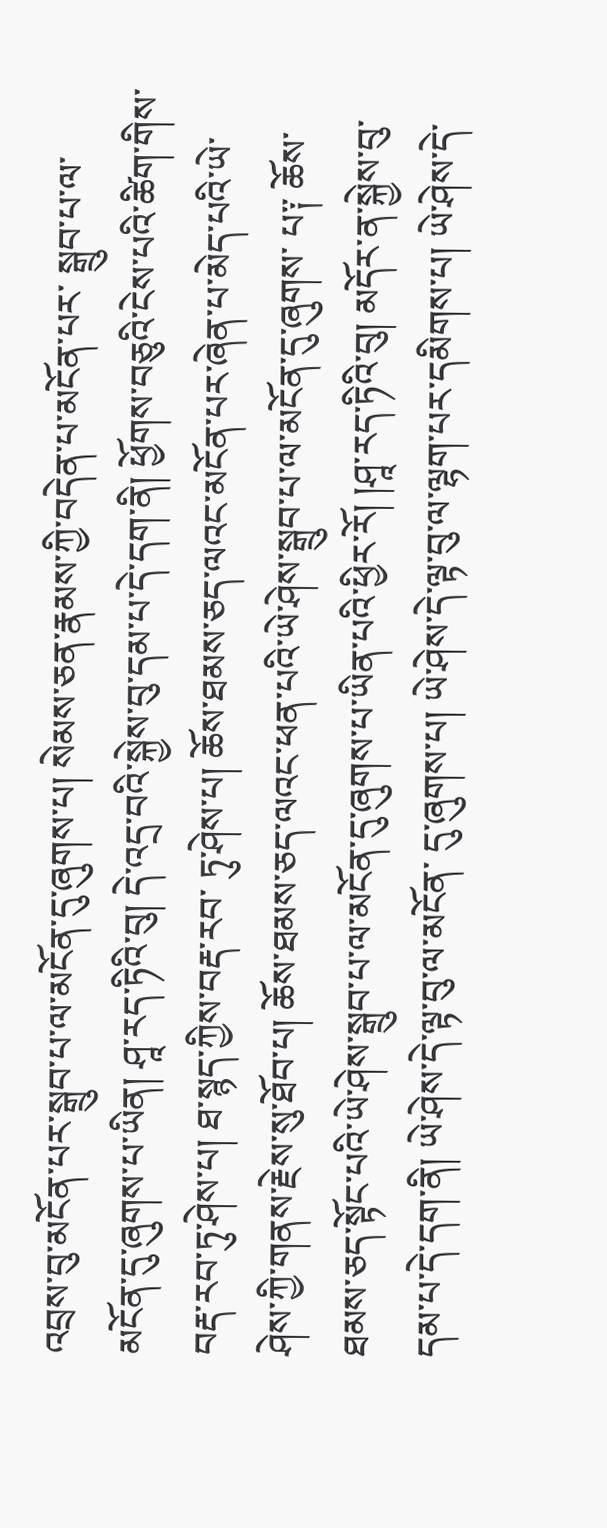འབྲས་བུ་མངོན་པར་སྒྲུབ་པ་ལ་མངོན་དུ་ཞུགས་པ། སེམས་ཅན་རྣམས་ཀྱི་བདེན་པ་མངོན་པར་ སྒྲུབ་པ་ལ་མངོན་དུ་ཞུགས་པ་ཡིན། ཤཱ་རད་ཏིའི་བུ། དེ་འདྲ་བའི་སྐྱེས་བུ་དམ་པ་དེ་དག་ནི། ཕྱོགས་བཅུའི་ངེས་པའི་ཚིག་གིས་བརྡ་རབ་ཏུ་ཤེས་པ། ཐ་སྙད་ཀྱིས་བརྡ་རབ་ ཏུ་ཤེས་པ། ཆོས་ཐམས་ཅད་ལའང་མངོན་པར་ཞེན་པ་མེད་པའི་ཡེ་ཤེས་ཀྱི་གནས་རྗེས་སུ་ཐོབ་པ། ཆོས་ཐམས་ཅད་ལའང་ཕན་པའི་ཡེ་ཤེས་སྒྲུབ་པ་ལ་མངོན་དུ་ཞུགས་ པ༑ ཆོས་ཐམས་ཅད་སྟོང་པའི་ཡེ་ཤེས་སྒྲུབ་པ་ལ་མངོན་དུ་ཞུགས་པ་ཡིན་པའི་ཕྱིར་རོ། །ཤཱ་རད་ཏིའི་བུ། མདོར་ན་སྐྱེས་བུ་དམ་པ་དེ་དག་ནི། ཡེ་ཤེས་དེ་ལྟ་བུ་ལ་མངོན་ དུ་ཞུགས་པ། ཡེ་ཤེས་དེ་ལྟ་བུ་ལ་ལྷག་པར་དམིགས་པ། ཡེ་ཤེས་དེ་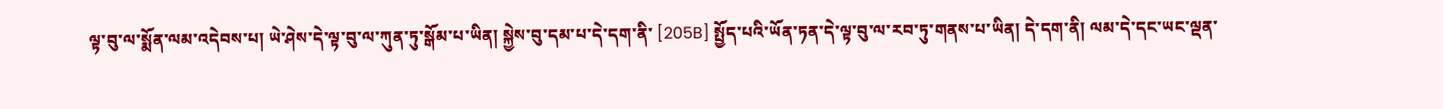ལྟ་བུ་ལ་སྨོན་ལམ་འདེབས་པ། ཡེ་ཤེས་དེ་ལྟ་བུ་ལ་ཀུན་ཏུ་སྒོམ་པ་ཡིན། སྐྱེས་བུ་དམ་པ་དེ་དག་ནི་ [205B] སྤྱོད་པའི་ཡོན་ཏན་དེ་ལྟ་བུ་ལ་རབ་ཏུ་གནས་པ་ཡིན། དེ་དག་ནི། ལམ་དེ་དང་ཡང་ལྡན་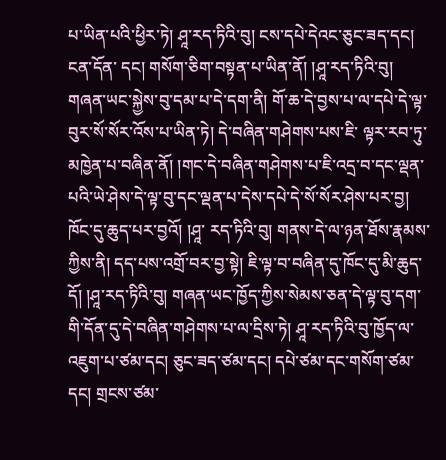པ་ཡིན་པའི་ཕྱིར་ཏེ། ཤཱ་རད་ཏིའི་བུ། ངས་དཔེ་དེའང་ཅུང་ཟད་དང། ངན་དོན་ དང། གསོག་ཅིག་བསྟན་པ་ཡིན་ནོ། །ཤཱ་རད་ཏིའི་བུ། གཞན་ཡང་སྐྱེས་བུ་དམ་པ་དེ་དག་ནི། གོ་ཆ་དེ་བྱས་པ་ལ་དཔེ་དེ་ལྟ་བུར་སོ་སོར་འོས་པ་ཡིན་ཏེ། དེ་བཞིན་གཤེགས་པས་ཇི་ ལྟར་རབ་ཏུ་མཁྱེན་པ་བཞིན་ནོ། །གང་དེ་བཞིན་གཤེགས་པ་ཇི་འདྲ་བ་དང་ལྡན་པའི་ཡེ་ཤེས་དེ་ལྟ་བུ་དང་ལྡན་པ་དེས་དཔེ་དེ་སོ་སོར་ཤེས་པར་བྱ། ཁོང་དུ་ཆུད་པར་བྱའོ། །ཤཱ་ རད་ཏིའི་བུ། གནས་དེ་ལ་ཉན་ཐོས་རྣམས་ཀྱིས་ནི། དད་པས་འགྲོ་བར་བྱ་སྟེ། ཇི་ལྟ་བ་བཞིན་དུ་ཁོང་དུ་མི་ཆུད་དོ། །ཤཱ་རད་ཏིའི་བུ། གཞན་ཡང་ཁྱོད་ཀྱིས་སེམས་ཅན་དེ་ལྟ་བུ་དག་ གི་དོན་དུ་དེ་བཞིན་གཤེགས་པ་ལ་དྲིས་ཏེ། ཤཱ་རད་ཏིའི་བུ་ཁྱོད་ལ་འཇུག་པ་ཙམ་དང། ཅུང་ཟད་ཙམ་དང། དཔེ་ཙམ་དང་གསོག་ཙམ་དང། གྲངས་ཙམ་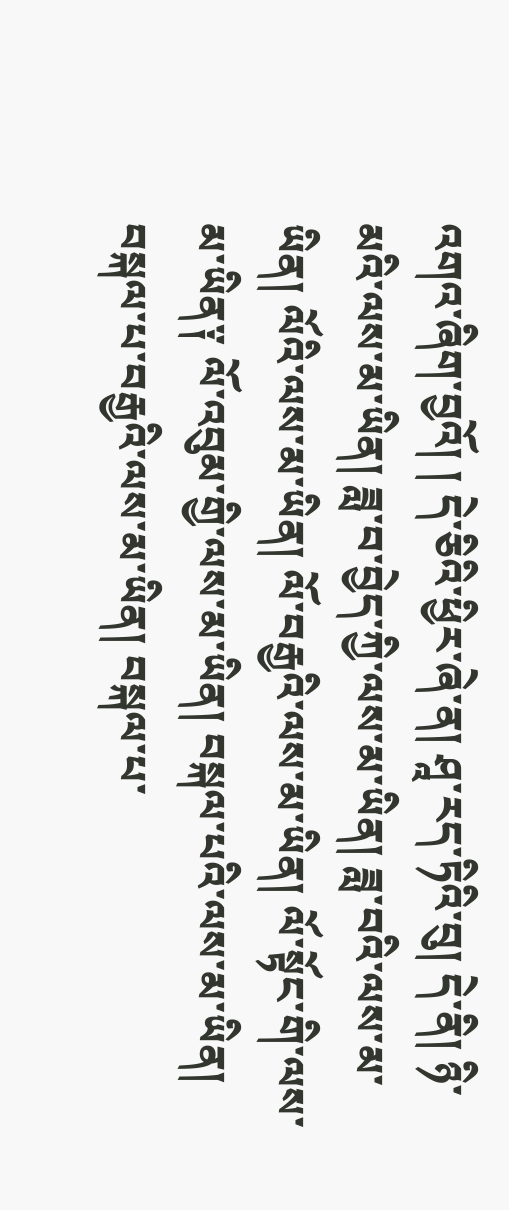འགའ་ཞིག་བྱའོ། ། དེ་ཅིའི་ཕྱིར་ཞེ་ན། ཤཱ་རད་ཏིའི་བུ། དེ་ནི། ཉི་མའི་ལས་མ་ཡིན། ཟླ་བ་བྱེད་ཀྱི་ལས་མ་ཡིན། ཟླ་བའི་ལས་མ་ཡིན། ལོའི་ལས་མ་ཡིན། ལོ་བརྒྱའི་ལས་མ་ཡིན། ལོ་སྟོང་གི་ལས་ མ་ཡིན༑ ལོ་འབུམ་གྱི་ལས་མ་ཡིན། བསྐལ་པའི་ལས་མ་ཡིན། བསྐལ་པ་བརྒྱའི་ལས་མ་ཡིན། བསྐལ་པ་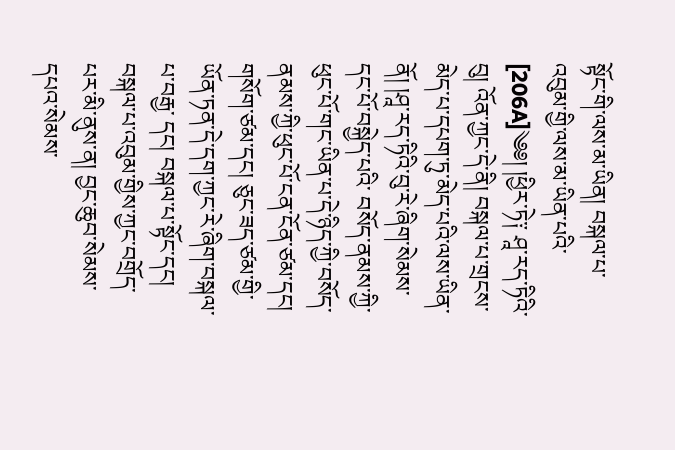སྟོང་གི་ལས་མ་ཡིན། བསྐལ་པ་འབུམ་གྱི་ལས་མ་ཡིན་པའི་ [206A]༄༅། །ཕྱིར་ཏེ༑ ཤཱ་རད་ཏིའི་བུ། འོན་ཀྱང་དེ་ནི། བསྐལ་པ་གྲངས་མེད་པ་དཔག་ཏུ་མེད་པའི་ལས་ཡིན་ནོ། །ཤཱ་རད་ཏིའི་བུ་རེ་ཞིག་སེམས་དང་པོ་བསྐྱེད་པའི་ བསོད་ནམས་ཀྱི་ཕུང་པོ་གང་ཡིན་པ་དེ་ཉིད་ཀྱི་བསོད་ནམས་ཀྱི་ཕུང་པོ་ངན་ངོན་ཙམ་དང། གསོག་ཙམ་དང། ཅུང་ཟད་ཙམ་གྱི་ཡོན་ཏན་དེ་དག་ཀྱང་རེ་ཞིག་བསྐལ་པ་བརྒྱ་ དང། བསྐལ་པ་སྟོང་དང། བསྐལ་པ་འབུམ་གྱིས་ཀྱང་བགྲོད་པར་མི་ནུས་ན། བྱང་ཆུབ་སེམས་དཔའ་སེམས་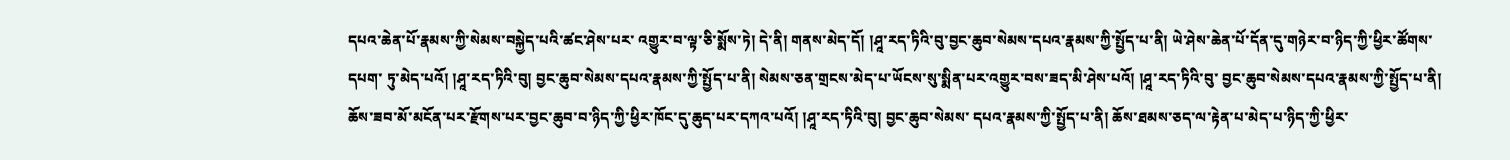དཔའ་ཆེན་པོ་རྣམས་ཀྱི་སེམས་བསྐྱེད་པའི་ཚང་ཤེས་པར་ འགྱུར་བ་ལྟ་ཅི་སྨོས་ཏེ། དེ་ནི། གནས་མེད་དོ། །ཤཱ་རད་ཏིའི་བུ་བྱང་ཆུབ་སེམས་དཔའ་རྣམས་ཀྱི་སྤྱོད་པ་ནི། ཡེ་ཤེས་ཆེན་པོ་དོན་དུ་གཉེར་བ་ཉིད་ཀྱི་ཕྱིར་ཚོགས་དཔག་ ཏུ་མེད་པའོ། །ཤཱ་རད་ཏིའི་བུ། བྱང་ཆུབ་སེམས་དཔའ་རྣམས་ཀྱི་སྤྱོད་པ་ནི། སེམས་ཅན་གྲངས་མེད་པ་ཡོངས་སུ་སྨིན་པར་འགྱུར་བས་ཟད་མི་ཤེས་པའོ། །ཤཱ་རད་ཏིའི་བུ་ བྱང་ཆུབ་སེམས་དཔའ་རྣམས་ཀྱི་སྤྱོད་པ་ནི། ཆོས་ཟབ་མོ་མངོན་པར་རྫོགས་པར་བྱང་ཆུབ་བ་ཉིད་ཀྱི་ཕྱིར་ཁོང་དུ་ཆུད་པར་དཀའ་པའོ། །ཤཱ་རད་ཏིའི་བུ། བྱང་ཆུབ་སེམས་ དཔའ་རྣམས་ཀྱི་སྤྱོད་པ་ནི། ཆོས་ཐམས་ཅད་ལ་རྟེན་པ་མེད་པ་ཉིད་ཀྱི་ཕྱིར་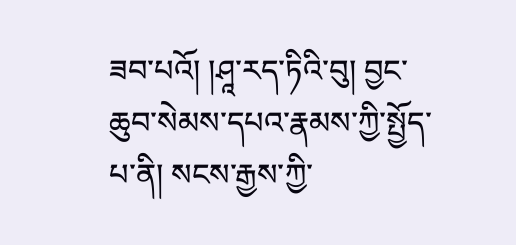ཟབ་པའོ། །ཤཱ་རད་ཏིའི་བུ། བྱང་ཆུབ་སེམས་དཔའ་རྣམས་ཀྱི་སྤྱོད་པ་ནི། སངས་རྒྱས་ཀྱི་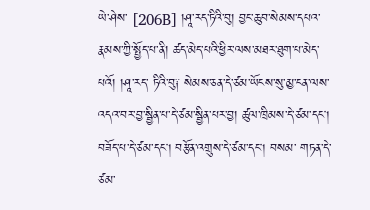ཡེ་ཤེས་ [206B] །ཤཱ་རད་ཏིའི་བུ། བྱང་ཆུབ་སེམས་དཔའ་རྣམས་ཀྱི་སྤྱོད་པ་ནི། ཚད་མེད་པའི་ཕྱིར་ལས་མཐར་ཐུག་པ་མེད་པའོ། །ཤཱ་རད་ ཏིའི་བུ༑ སེམས་ཅན་དེ་ཙམ་ཡོངས་སུ་མྱ་ངན་ལས་འདའ་བར་བྱ་སྦྱིན་པ་དེ་ཙམ་སྦྱིན་པར་བྱ། ཚུལ་ཁྲིམས་དེ་ཙམ་དང། བཟོད་པ་དེ་ཙམ་དང། བརྩོན་འགྲུས་དེ་ཙམ་དང། བསམ་ གཏན་དེ་ཙམ་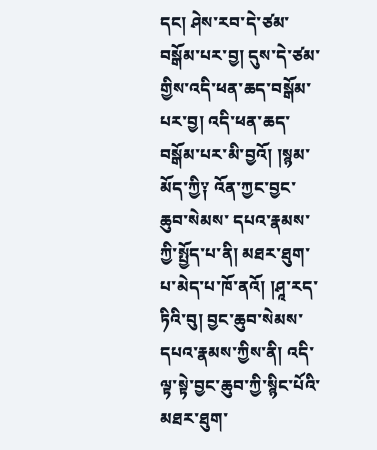དང། ཤེས་རབ་དེ་ཙམ་བསྒོམ་པར་བྱ། དུས་དེ་ཙམ་གྱིས་འདི་ཕན་ཆད་བསྒོམ་པར་བྱ། འདི་ཕན་ཆད་བསྒོམ་པར་མི་བྱའོ། །སྙམ་མོད་ཀྱི༑ འོན་ཀྱང་བྱང་ཆུབ་སེམས་ དཔའ་རྣམས་ཀྱི་སྤྱོད་པ་ནི། མཐར་ཐུག་པ་མེད་པ་ཁོ་ནའོ། །ཤཱ་རད་ཏིའི་བུ། བྱང་ཆུབ་སེམས་དཔའ་རྣམས་ཀྱིས་ནི། འདི་ལྟ་སྟེ་བྱང་ཆུབ་ཀྱི་སྙིང་པོའི་མཐར་ཐུག་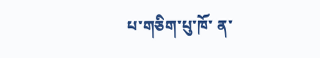པ་གཅིག་པུ་ཁོ་ ན་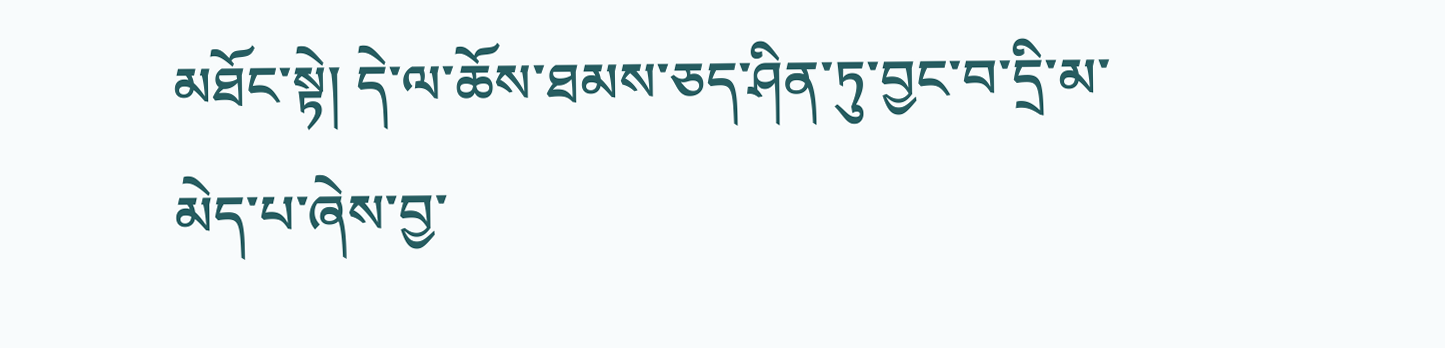མཐོང་སྟེ། དེ་ལ་ཆོས་ཐམས་ཅད་ཤིན་ཏུ་བྱང་བ་དྲི་མ་མེད་པ་ཞེས་བྱ་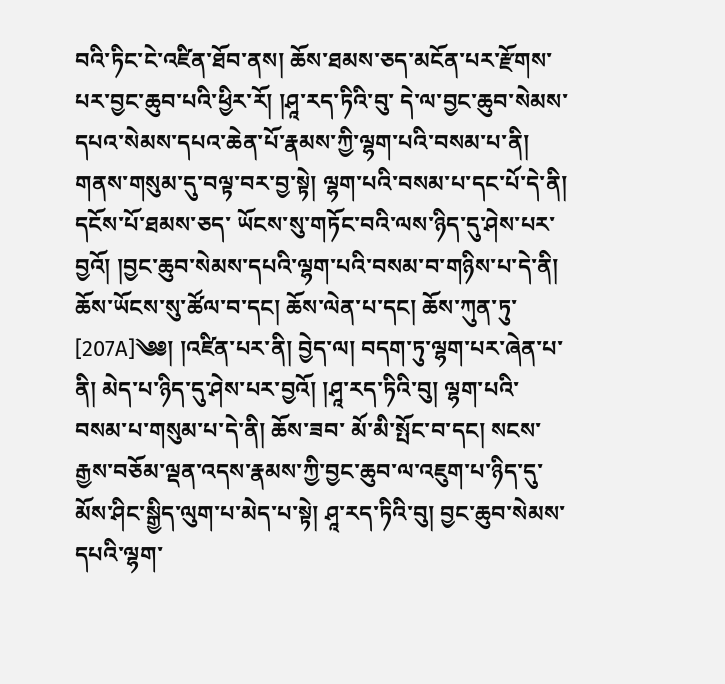བའི་ཏིང་ངེ་འཛིན་ཐོབ་ནས། ཆོས་ཐམས་ཅད་མངོན་པར་རྫོགས་པར་བྱང་ཆུབ་པའི་ཕྱིར་རོ། །ཤཱ་རད་ཏིའི་བུ་ དེ་ལ་བྱང་ཆུབ་སེམས་དཔའ་སེམས་དཔའ་ཆེན་པོ་རྣམས་ཀྱི་ལྷག་པའི་བསམ་པ་ནི། གནས་གསུམ་དུ་བལྟ་བར་བྱ་སྟེ། ལྷག་པའི་བསམ་པ་དང་པོ་དེ་ནི། དངོས་པོ་ཐམས་ཅད་ ཡོངས་སུ་གཏོང་བའི་ལས་ཉིད་དུ་ཤེས་པར་བྱའོ། །བྱང་ཆུབ་སེམས་དཔའི་ལྷག་པའི་བསམ་བ་གཉིས་པ་དེ་ནི། ཆོས་ཡོངས་སུ་ཚོལ་བ་དང། ཆོས་ལེན་པ་དང། ཆོས་ཀུན་ཏུ་ [207A]༄༅། །འཛིན་པར་ནི། བྱེད་ལ། བདག་ཏུ་ལྷག་པར་ཞེན་པ་ནི། མེད་པ་ཉིད་དུ་ཤེས་པར་བྱའོ། །ཤཱ་རད་ཏིའི་བུ། ལྷག་པའི་བསམ་པ་གསུམ་པ་དེ་ནི། ཆོས་ཟབ་ མོ་མི་སྤོང་བ་དང། སངས་རྒྱས་བཅོམ་ལྡན་འདས་རྣམས་ཀྱི་བྱང་ཆུབ་ལ་འཇུག་པ་ཉིད་དུ་མོས་ཤིང་སྒྱིད་ལུག་པ་མེད་པ་སྟེ། ཤཱ་རད་ཏིའི་བུ། བྱང་ཆུབ་སེམས་དཔའི་ལྷག་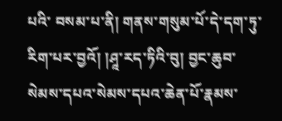པའི་ བསམ་པ་ནི། གནས་གསུམ་པོ་དེ་དག་ཏུ་རིག་པར་བྱའོ། །ཤཱ་རད་ཏིའི་བུ། བྱང་ཆུབ་སེམས་དཔའ་སེམས་དཔའ་ཆེན་པོ་རྣམས་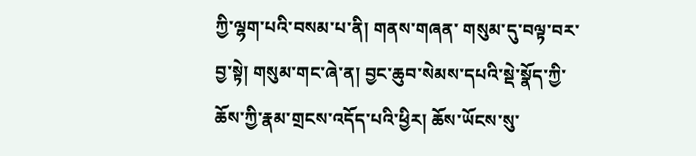ཀྱི་ལྷག་པའི་བསམ་པ་ནི། གནས་གཞན་ གསུམ་དུ་བལྟ་བར་བྱ་སྟེ། གསུམ་གང་ཞེ་ན། བྱང་ཆུབ་སེམས་དཔའི་སྡེ་སྣོད་ཀྱི་ཆོས་ཀྱི་རྣམ་གྲངས་འདོད་པའི་ཕྱིར། ཆོས་ཡོངས་སུ་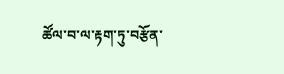ཚོལ་བ་ལ་རྟག་ཏུ་བརྩོན་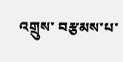འགྲུས་ བརྩམས་པ་